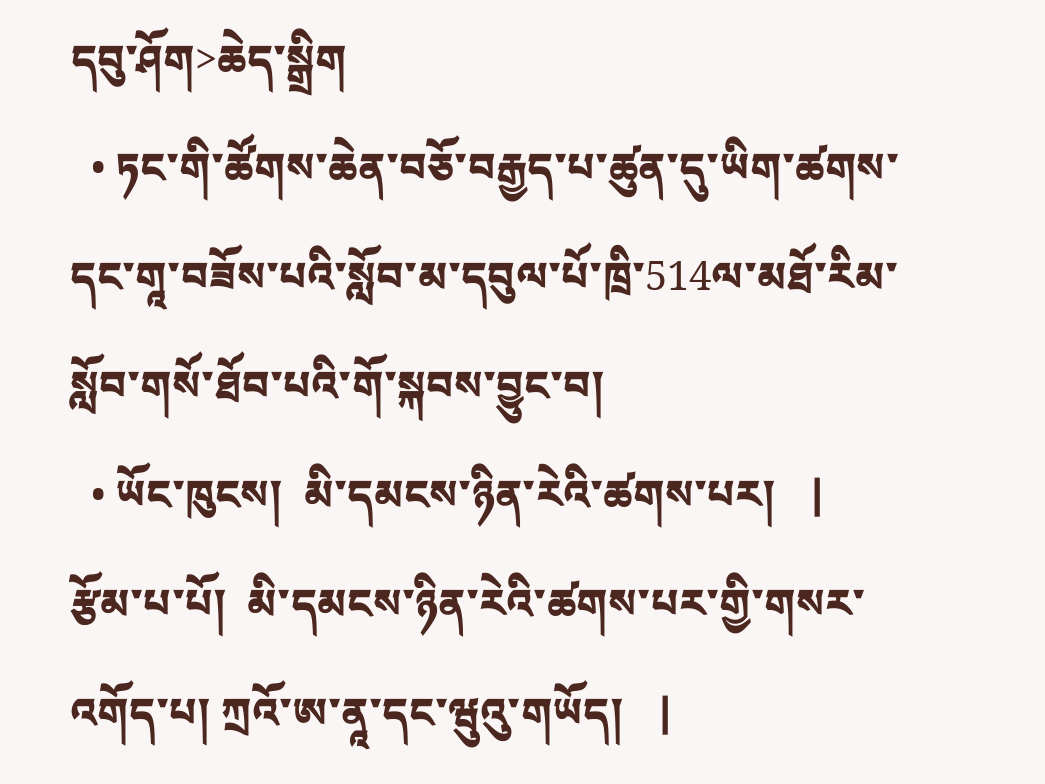དབུ་ཤོག>ཆེད་སྒྲིག
  • ཏང་གི་ཚོགས་ཆེན་བཅོ་བརྒྱད་པ་ཚུན་དུ་ཡིག་ཚགས་དང་གཱ་བཟོས་པའི་སློབ་མ་དབུལ་པོ་ཁྲི་514ལ་མཐོ་རིམ་སློབ་གསོ་ཐོབ་པའི་གོ་སྐབས་བྱུང་བ།
  • ཡོང་ཁུངས།  མི་དམངས་ཉིན་རེའི་ཚགས་པར།   |     རྩོམ་པ་པོ།  མི་དམངས་ཉིན་རེའི་ཚགས་པར་གྱི་གསར་འགོད་པ། ཀྲའོ་ཨ་ནཱ་དང་ཝུའུ་གཡོད།   |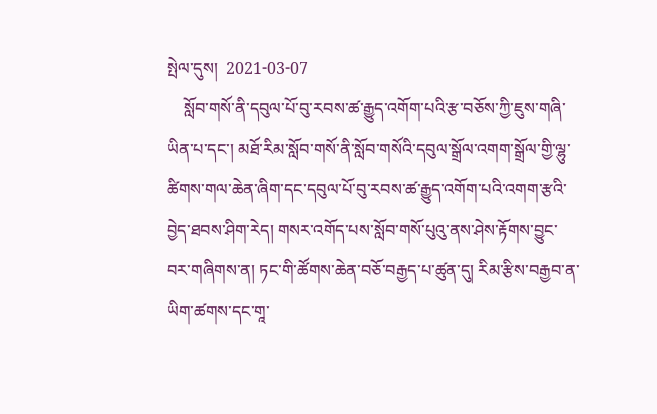སྤེལ་དུས།  2021-03-07
    སློབ་གསོ་ནི་དབུལ་པོ་བུ་རབས་ཚ་རྒྱུད་འགོག་པའི་རྩ་བཅོས་ཀྱི་ཇུས་གཞི་ཡིན་པ་དང་། མཐོ་རིམ་སློབ་གསོ་ནི་སློབ་གསོའི་དབུལ་སྒྲོལ་འགག་སྒྲོལ་གྱི་ལྷུ་ཚིགས་གལ་ཆེན་ཞིག་དང་དབུལ་པོ་བུ་རབས་ཚ་རྒྱུད་འགོག་པའི་འགག་རྩའི་བྱེད་ཐབས་ཤིག་རེད། གསར་འགོད་པས་སློབ་གསོ་པུའུ་ནས་ཤེས་རྟོགས་བྱུང་བར་གཞིགས་ན། ཏང་གི་ཚོགས་ཆེན་བཅོ་བརྒྱད་པ་ཚུན་དུ། རིམ་རྩིས་བརྒྱབ་ན་ཡིག་ཚགས་དང་གཱ་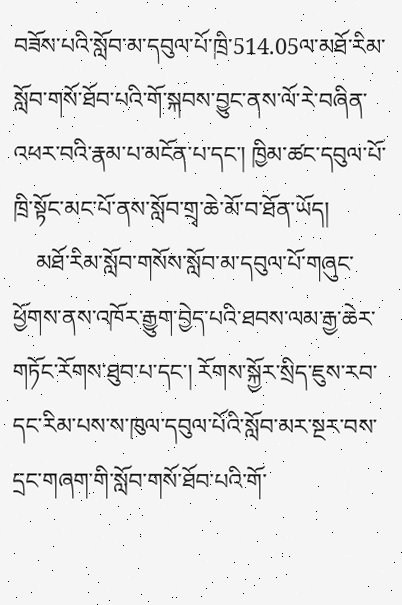བཟོས་པའི་སློབ་མ་དབུལ་པོ་ཁྲི་514.05ལ་མཐོ་རིམ་སློབ་གསོ་ཐོབ་པའི་གོ་སྐབས་བྱུང་ནས་ལོ་རེ་བཞིན་འཕར་བའི་རྣམ་པ་མངོན་པ་དང་། ཁྱིམ་ཚང་དབུལ་པོ་ཁྲི་སྟོང་མང་པོ་ནས་སློབ་གྲྭ་ཆེ་མོ་བ་ཐོན་ཡོད།
    མཐོ་རིམ་སློབ་གསོས་སློབ་མ་དབུལ་པོ་གཞུང་ཕྱོགས་ནས་འཁོར་རྒྱུག་བྱེད་པའི་ཐབས་ལམ་རྒྱ་ཆེར་གཏོང་རོགས་ཐུབ་པ་དང་། རོགས་སྐྱོར་སྲིད་ཇུས་རབ་དང་རིམ་པས་ས་ཁུལ་དབུལ་པོའི་སློབ་མར་སྔར་བས་དྲང་གཞག་གི་སློབ་གསོ་ཐོབ་པའི་གོ་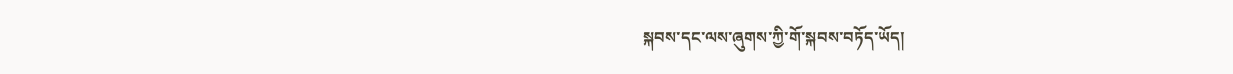སྐབས་དང་ལས་ཞུགས་ཀྱི་གོ་སྐབས་བཏོད་ཡོད།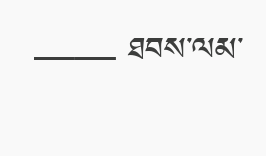—— ཐབས་ལམ་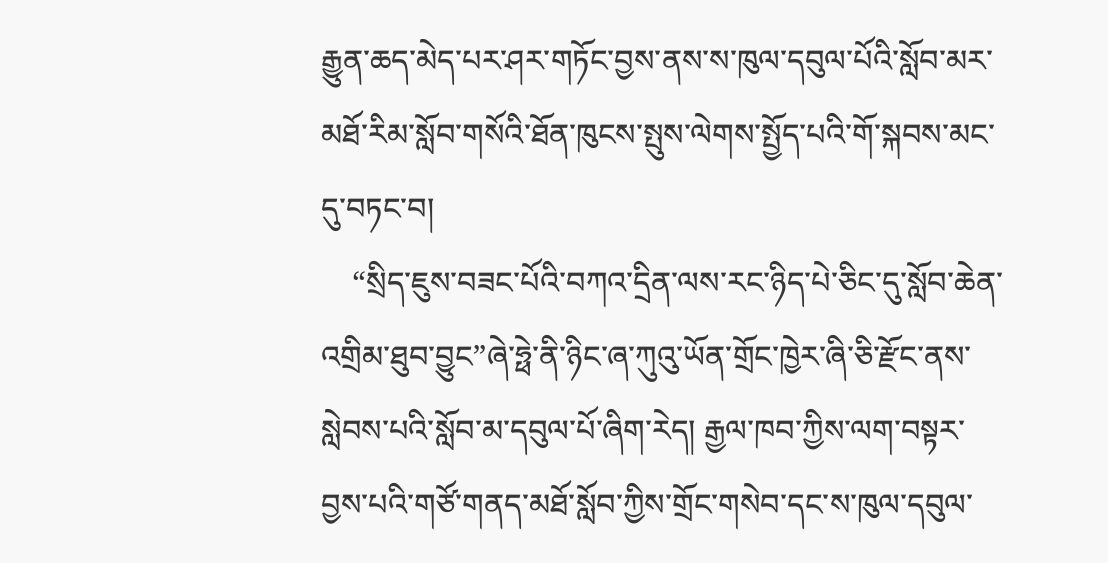རྒྱུན་ཆད་མེད་པར་ཤར་གཏོང་བྱས་ནས་ས་ཁུལ་དབུལ་པོའི་སློབ་མར་མཐོ་རིམ་སློབ་གསོའི་ཐོན་ཁུངས་སྤུས་ལེགས་སྤྱོད་པའི་གོ་སྐབས་མང་དུ་བཏང་བ།
    “སྲིད་ཇུས་བཟང་པོའི་བཀའ་དྲིན་ལས་རང་ཉིད་པེ་ཅིང་དུ་སློབ་ཆེན་འགྲིམ་ཐུབ་བྱུང”ཞེ་ཧྥེ་ནི་ཉིང་ཞ་ཀུའུ་ཡོན་གྲོང་ཁྱེར་ཞི་ཅི་རྫོང་ནས་སླེབས་པའི་སློབ་མ་དབུལ་པོ་ཞིག་རེད། རྒྱལ་ཁབ་ཀྱིས་ལག་བསྟར་བྱས་པའི་གཙོ་གནད་མཐོ་སློབ་ཀྱིས་གྲོང་གསེབ་དང་ས་ཁུལ་དབུལ་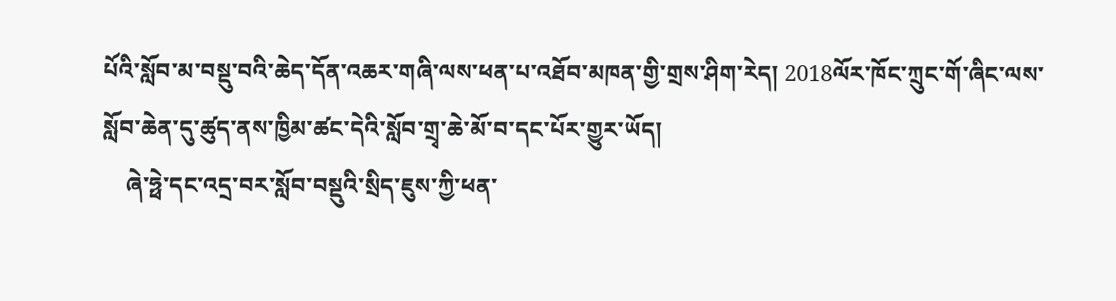པོའི་སློབ་མ་བསྡུ་བའི་ཆེད་དོན་འཆར་གཞི་ལས་ཕན་པ་འཐོབ་མཁན་གྱི་གྲས་ཤིག་རེད། 2018ལོར་ཁོང་ཀྲུང་གོ་ཞིང་ལས་སློབ་ཆེན་དུ་ཚུད་ནས་ཁྱིམ་ཚང་དེའི་སློབ་གྲྭ་ཆེ་མོ་བ་དང་པོར་གྱུར་ཡོད།
    ཞེ་ཧྥེ་དང་འདྲ་བར་སློབ་བསྡུའི་སྲིད་ཇུས་ཀྱི་ཕན་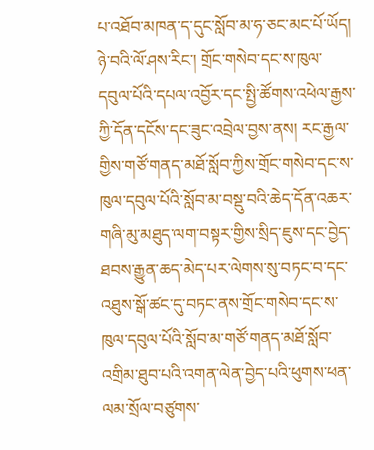པ་འཐོབ་མཁན་ད་དུང་སློབ་མ་ཧ་ཅང་མང་པོ་ཡོད། ཉེ་བའི་ལོ་ཤས་རིང་། གྲོང་གསེབ་དང་ས་ཁུལ་དབུལ་པོའི་དཔལ་འབྱོར་དང་སྤྱི་ཚོགས་འཕེལ་རྒྱས་ཀྱི་དོན་དངོས་དང་ཟུང་འབྲེལ་བྱས་ནས། རང་རྒྱལ་གྱིས་གཙོ་གནད་མཐོ་སློབ་ཀྱིས་གྲོང་གསེབ་དང་ས་ཁུལ་དབུལ་པོའི་སློབ་མ་བསྡུ་བའི་ཆེད་དོན་འཆར་གཞི་མུ་མཐུད་ལག་བསྟར་གྱིས་སྲིད་ཇུས་དང་བྱེད་ཐབས་རྒྱུན་ཆད་མེད་པར་ལེགས་སུ་བཏང་བ་དང་འཐུས་སྒོ་ཚང་དུ་བཏང་ནས་གྲོང་གསེབ་དང་ས་ཁུལ་དབུལ་པོའི་སློབ་མ་གཙོ་གནད་མཐོ་སློབ་འགྲིམ་ཐུབ་པའི་འགན་ལེན་བྱེད་པའི་ཕུགས་ཕན་ལམ་སྲོལ་བཙུགས་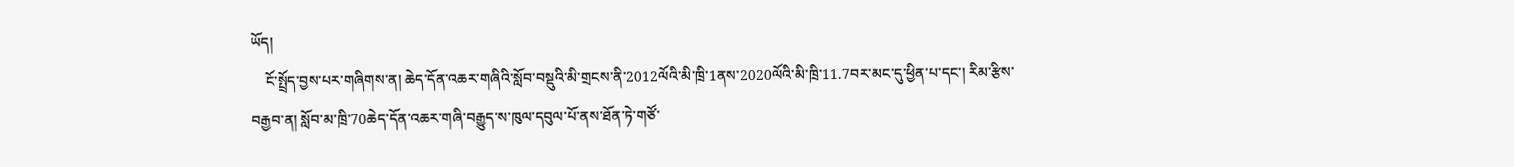ཡོད།
    ངོ་སྤྲོད་བྱས་པར་གཞིགས་ན། ཆེད་དོན་འཆར་གཞིའི་སློབ་བསྡུའི་མི་གྲངས་ནི་2012ལོའི་མི་ཁྲི་1ནས་2020ལོའི་མི་ཁྲི་11.7བར་མང་དུ་ཕྱིན་པ་དང་། རིམ་རྩིས་བརྒྱབ་ན། སློབ་མ་ཁྲི་70ཆེད་དོན་འཆར་གཞི་བརྒྱུད་ས་ཁུལ་དབུལ་པོ་ནས་ཐོན་ཏེ་གཙོ་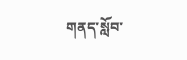གནད་སློབ་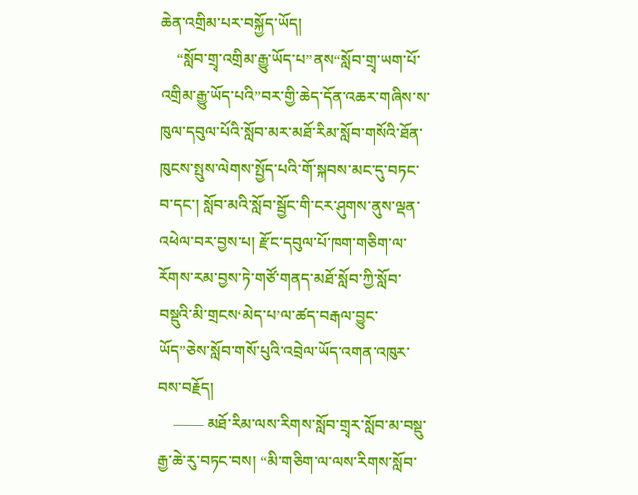ཆེན་འགྲིམ་པར་བསྐྱོད་ཡོད།
    “སློབ་གྲྭ་འགྲིམ་རྒྱུ་ཡོད་པ”ནས“སློབ་གྲྭ་ཡག་པོ་འགྲིམ་རྒྱུ་ཡོད་པའི”བར་གྱི་ཆེད་དོན་འཆར་གཞིས་ས་ཁུལ་དབུལ་པོའི་སློབ་མར་མཐོ་རིམ་སློབ་གསོའི་ཐོན་ཁུངས་སྤུས་ལེགས་སྤྱོད་པའི་གོ་སྐབས་མང་དུ་བཏང་བ་དང་། སློབ་མའི་སློབ་སྦྱོང་གི་ངར་ཤུགས་ནུས་ལྡན་འཕེལ་བར་བྱས་པ། རྫོང་དབུལ་པོ་ཁག་གཅིག་ལ་རོགས་རམ་བྱས་ཏེ་གཙོ་གནད་མཐོ་སློབ་ཀྱི་སློབ་བསྡུའི་མི་གྲངས‘མེད་པ’ལ་ཚད་བརྒལ་བྱུང་ཡོད”ཅེས་སློབ་གསོ་པུའི་འབྲེལ་ཡོད་འགན་འཁུར་བས་བརྗོད།
    —— མཐོ་རིམ་ལས་རིགས་སློབ་གྲྭར་སློབ་མ་བསྡུ་རྒྱ་ཆེ་རུ་བཏང་བས། “མི་གཅིག་ལ་ལས་རིགས་སློབ་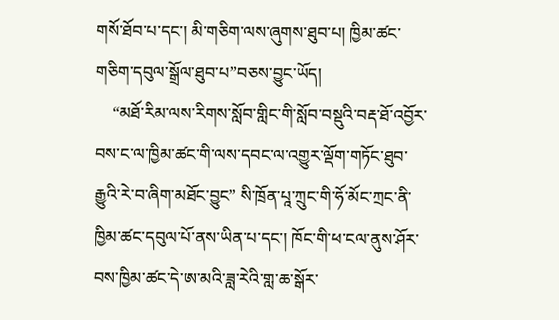གསོ་ཐོབ་པ་དང་། མི་གཅིག་ལས་ཞུགས་ཐུབ་པ། ཁྱིམ་ཚང་གཅིག་དབུལ་སྒྲོལ་ཐུབ་པ”བཅས་བྱུང་ཡོད།
    “མཐོ་རིམ་ལས་རིགས་སློབ་གླིང་གི་སློབ་བསྡུའི་བརྡ་ཐོ་འབྱོར་བས་ང་ལ་ཁྱིམ་ཚང་གི་ལས་དབང་ལ་འགྱུར་ལྡོག་གཏོང་ཐུབ་རྒྱུའི་རེ་བ་ཞིག་མཐོང་བྱུང” སི་ཁྲོན་པཱ་ཀྲུང་གི་ཧོ་མོང་ཀྲང་ནི་ཁྱིམ་ཚང་དབུལ་པོ་ནས་ཡིན་པ་དང་། ཁོང་གི་ཕ་ངལ་ནུས་ཤོར་བས་ཁྱིམ་ཚང་དེ་ཨ་མའི་ཟླ་རེའི་གླ་ཆ་སྒོར་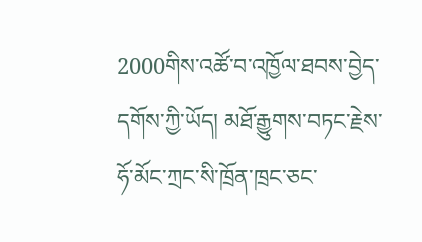2000གིས་འཚོ་བ་འཁྱོལ་ཐབས་བྱེད་དགོས་ཀྱི་ཡོད། མཐོ་རྒྱུགས་བཏང་རྗེས་ཧོ་མོང་ཀྲང་སི་ཁྲོན་ཁྲང་ཅང་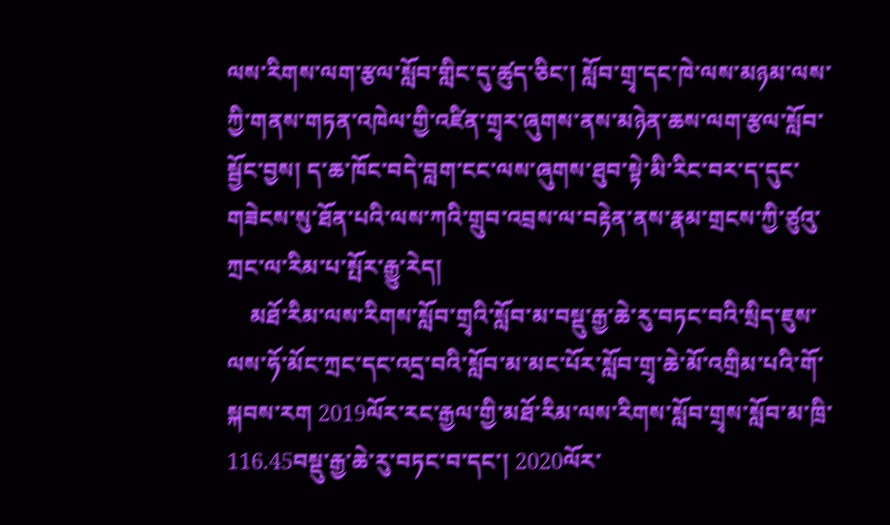ལས་རིགས་ལག་རྩལ་སློབ་གླིང་དུ་ཚུད་ཅིང་། སློབ་གྲྭ་དང་ཁེ་ལས་མཉམ་ལས་ཀྱི་གནས་གཏན་འཁེལ་གྱི་འཛིན་གྲྭར་ཞུགས་ནས་མཉེན་ཆས་ལག་རྩལ་སློབ་སྦྱོང་བྱས། ད་ཆ་ཁོང་བདེ་བླག་ངང་ལས་ཞུགས་ཐུབ་སྟེ་མི་རིང་བར་ད་དུང་གཟེངས་སུ་ཐོན་པའི་ལས་ཀའི་གྲུབ་འབྲས་ལ་བརྟེན་ནས་རྣམ་གྲངས་ཀྱི་ཙུའུ་ཀྲང་ལ་རིམ་པ་སྤོར་རྒྱུ་རེད།
    མཐོ་རིམ་ལས་རིགས་སློབ་གྲྭའི་སློབ་མ་བསྡུ་རྒྱ་ཆེ་རུ་བཏང་བའི་སྲིད་ཇུས་ལས་ཧོ་མོང་ཀྲང་དང་འདྲ་བའི་སློབ་མ་མང་པོར་སློབ་གྲྭ་ཆེ་མོ་འགྲིམ་པའི་གོ་སྐབས་རག 2019ལོར་རང་རྒྱལ་གྱི་མཐོ་རིམ་ལས་རིགས་སློབ་གྲྭས་སློབ་མ་ཁྲི་116.45བསྡུ་རྒྱ་ཆེ་རུ་བཏང་བ་དང་། 2020ལོར་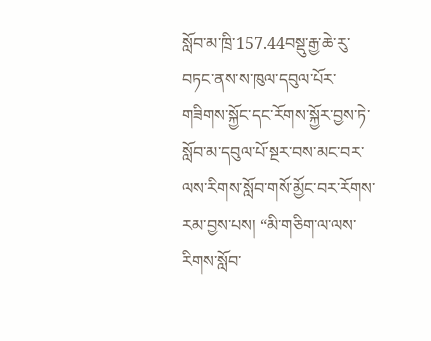སློབ་མ་ཁྲི་157.44བསྡུ་རྒྱ་ཆེ་རུ་བཏང་ནས་ས་ཁུལ་དབུལ་པོར་གཟིགས་སྐྱོང་དང་རོགས་སྐྱོར་བྱས་ཏེ་སློབ་མ་དབུལ་པོ་སྔར་བས་མང་བར་ལས་རིགས་སློབ་གསོ་མྱོང་བར་རོགས་རམ་བྱས་པས། “མི་གཅིག་ལ་ལས་རིགས་སློབ་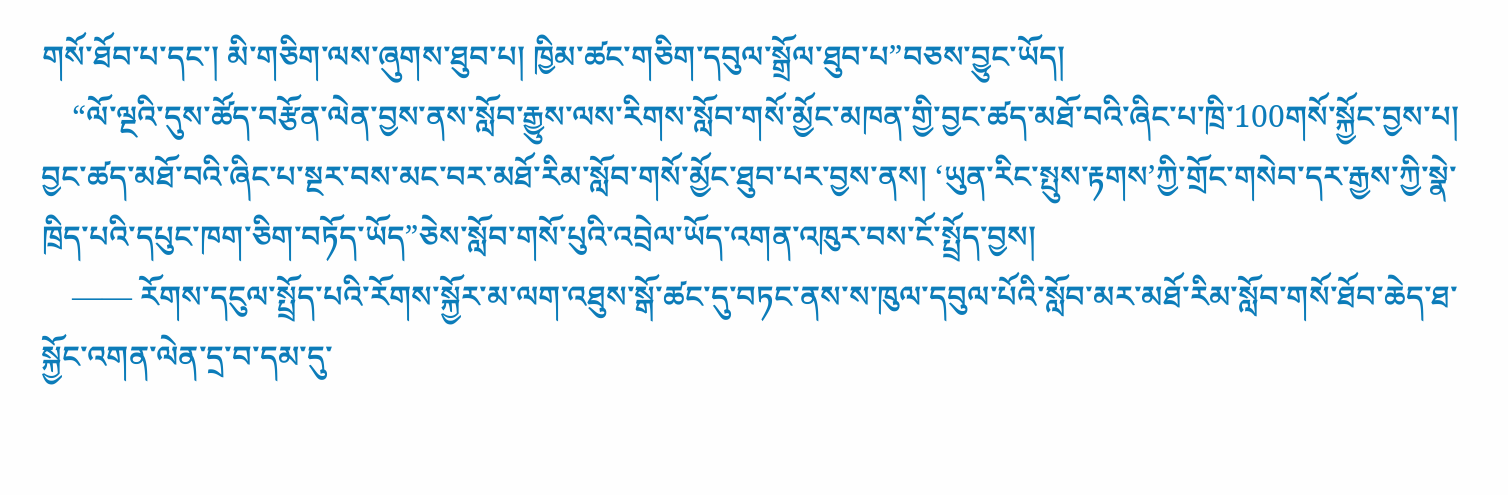གསོ་ཐོབ་པ་དང་། མི་གཅིག་ལས་ཞུགས་ཐུབ་པ། ཁྱིམ་ཚང་གཅིག་དབུལ་སྒྲོལ་ཐུབ་པ”བཅས་བྱུང་ཡོད།
    “ལོ་ལྔའི་དུས་ཚོད་བརྩོན་ལེན་བྱས་ནས་སློབ་རྒྱུས་ལས་རིགས་སློབ་གསོ་མྱོང་མཁན་གྱི་བྱང་ཚད་མཐོ་བའི་ཞིང་པ་ཁྲི་100གསོ་སྐྱོང་བྱས་པ། བྱང་ཚད་མཐོ་བའི་ཞིང་པ་སྔར་བས་མང་བར་མཐོ་རིམ་སློབ་གསོ་མྱོང་ཐུབ་པར་བྱས་ནས། ‘ཡུན་རིང་སྤུས་རྟགས’ཀྱི་གྲོང་གསེབ་དར་རྒྱས་ཀྱི་སྣེ་ཁྲིད་པའི་དཔུང་ཁག་ཅིག་བཏོད་ཡོད”ཅེས་སློབ་གསོ་པུའི་འབྲེལ་ཡོད་འགན་འཁུར་བས་ངོ་སྤྲོད་བྱས།
    —— རོགས་དངུལ་སྤྲོད་པའི་རོགས་སྐྱོར་མ་ལག་འཐུས་སྒོ་ཚང་དུ་བཏང་ནས་ས་ཁུལ་དབུལ་པོའི་སློབ་མར་མཐོ་རིམ་སློབ་གསོ་ཐོབ་ཆེད་ཐ་སྐྱོང་འགན་ལེན་དྲ་བ་དམ་དུ་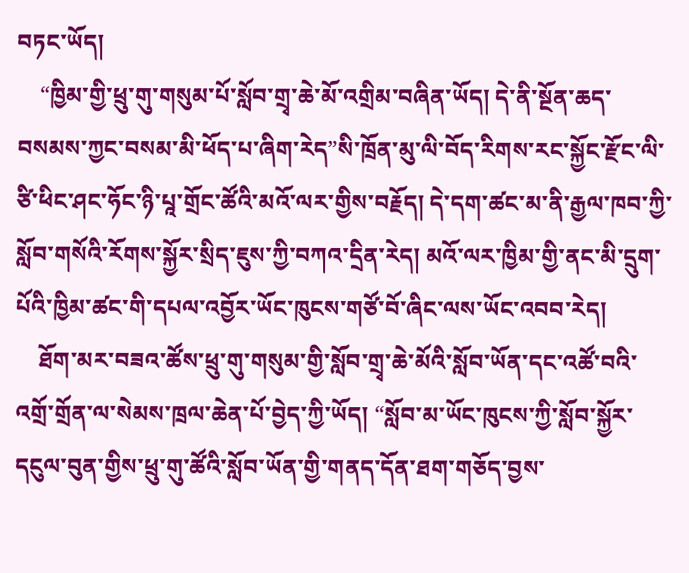བཏང་ཡོད།
    “ཁྱིམ་གྱི་ཕྲུ་གུ་གསུམ་པོ་སློབ་གྲྭ་ཆེ་མོ་འགྲིམ་བཞིན་ཡོད། དེ་ནི་སྔོན་ཆད་བསམས་ཀྱང་བསམ་མི་ཕོད་པ་ཞིག་རེད”སི་ཁྲོན་མུ་ལི་བོད་རིགས་རང་སྐྱོང་རྫོང་ལི་ཙི་ཕིང་ཤང་ཧོང་ཉི་པཱ་གྲོང་ཚོའི་མའོ་ལར་གྱིས་བརྗོད། དེ་དག་ཚང་མ་ནི་རྒྱལ་ཁབ་ཀྱི་སློབ་གསོའི་རོགས་སྐྱོར་སྲིད་ཇུས་ཀྱི་བཀའ་དྲིན་རེད། མའོ་ལར་ཁྱིམ་གྱི་ནང་མི་དྲུག་པོའི་ཁྱིམ་ཚང་གི་དཔལ་འབྱོར་ཡོང་ཁུངས་གཙོ་བོ་ཞིང་ལས་ཡོང་འབབ་རེད།
    ཐོག་མར་བཟའ་ཚོས་ཕྲུ་གུ་གསུམ་གྱི་སློབ་གྲྭ་ཆེ་མོའི་སློབ་ཡོན་དང་འཚོ་བའི་འགྲོ་གྲོན་ལ་སེམས་ཁྲལ་ཆེན་པོ་བྱེད་ཀྱི་ཡོད། “སློབ་མ་ཡོང་ཁུངས་ཀྱི་སློབ་སྐྱོར་དངུལ་བུན་གྱིས་ཕྲུ་གུ་ཚོའི་སློབ་ཡོན་གྱི་གནད་དོན་ཐག་གཅོད་བྱས་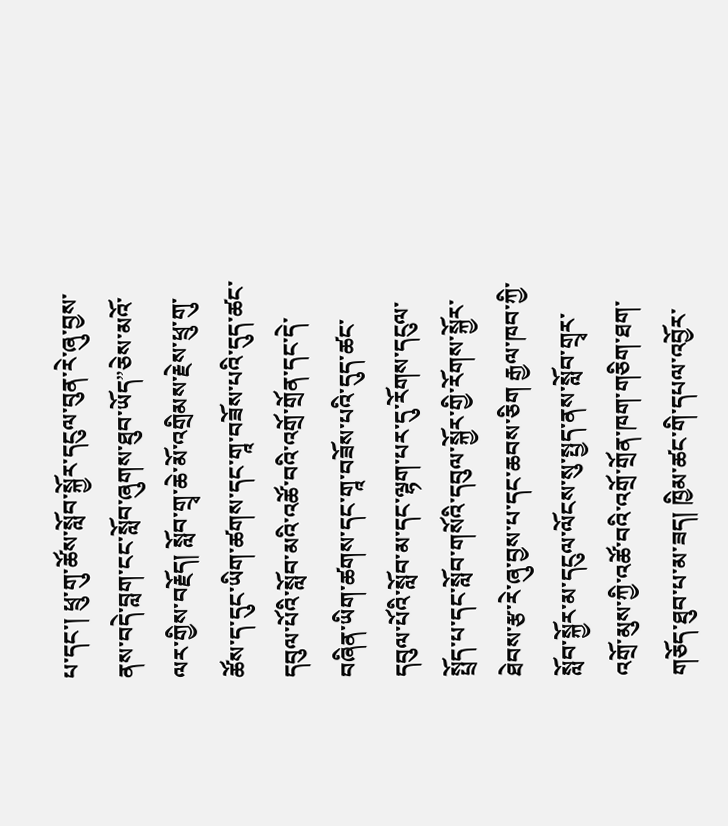པ་དང་། ཕྲུ་གུ་ཚོས་སློབ་སྐྱོར་དངུལ་བུན་རེ་ཞུ་བྱས་ནས་བདེ་བླག་ངང་སློབ་ཞུགས་ཐུབ་ཡོད”ཅེས་མའོ་ལར་གྱིས་བརྗོད། སློབ་གྲྭ་ཆེ་མོ་འགྲིམས་རྗེས་ཕྲུ་གུ་ཚོས་ད་དུང་ཡིག་ཚགས་དང་གཱ་བཟོས་པའི་དུད་ཚང་དབུལ་པོའི་སློབ་མའི་འཚོ་བའི་འགྲོ་གྲོན་དང་དེ་བཞིན་ཡིག་ཚགས་དང་གཱ་བཟོས་པའི་དུད་ཚང་དབུལ་པོའི་སློབ་མ་དང་ལྷག་པར་དུ་རོགས་དངུལ་སྤྲོད་པ་དང་སློབ་གསོའི་དབུལ་སྐྱོར་གྱི་རོགས་སྐྱོར་ཐེབས་རྩ་རེ་ཞུ་བྱས་པ་དང་ཆབས་ཅིག རྒྱལ་ཁབ་ཀྱི་སློབ་སྐྱོར་མ་དངུལ་ལོངས་སུ་སྤྱད་ནས་སློབ་གྲྭར་འགྲོ་མུས་ཀྱི་འཚོ་བའི་འགྲོ་གྲོན་ཁག་གཅིག་ཐག་གཅོད་ཐུབ་པ་མ་ཟད། ཁྱིམ་ཚང་གི་དཔལ་འབྱོར་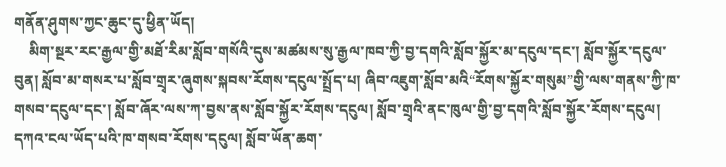གནོན་ཤུགས་ཀྱང་ཆུང་དུ་ཕྱིན་ཡོད།
    མིག་སྔར་རང་རྒྱལ་གྱི་མཐོ་རིམ་སློབ་གསོའི་དུས་མཚམས་སུ་རྒྱལ་ཁབ་ཀྱི་བྱ་དགའི་སློབ་སྐྱོར་མ་དངུལ་དང་། སློབ་སྐྱོར་དངུལ་བུན། སློབ་མ་གསར་པ་སློབ་གྲྭར་ཞུགས་སྐབས་རོགས་དངུལ་སྤྲོད་པ། ཞིབ་འཇུག་སློབ་མའི“རོགས་སྐྱོར་གསུམ”གྱི་ལས་གནས་ཀྱི་ཁ་གསབ་དངུལ་དང་། སློབ་ཞོར་ལས་ཀ་བྱས་ནས་སློབ་སྐྱོར་རོགས་དངུལ། སློབ་གྲྭའི་ནང་ཁུལ་གྱི་བྱ་དགའི་སློབ་སྐྱོར་རོགས་དངུལ། དཀའ་ངལ་ཡོད་པའི་ཁ་གསབ་རོགས་དངུལ། སློབ་ཡོན་ཆག་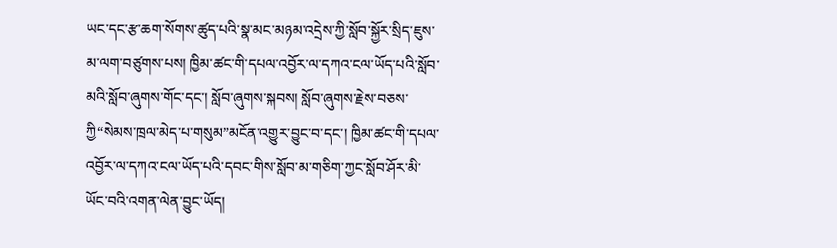ཡང་དང་རྩ་ཆག་སོགས་ཚུད་པའི་སྣ་མང་མཉམ་འདྲེས་ཀྱི་སློབ་སྐྱོར་སྲིད་ཇུས་མ་ལག་བཙུགས་པས། ཁྱིམ་ཚང་གི་དཔལ་འབྱོར་ལ་དཀའ་ངལ་ཡོད་པའི་སློབ་མའི་སློབ་ཞུགས་གོང་དང་། སློབ་ཞུགས་སྐབས། སློབ་ཞུགས་རྗེས་བཅས་ཀྱི“སེམས་ཁྲལ་མེད་པ་གསུམ”མངོན་འགྱུར་བྱུང་བ་དང་། ཁྱིམ་ཚང་གི་དཔལ་འབྱོར་ལ་དཀའ་ངལ་ཡོད་པའི་དབང་གིས་སློབ་མ་གཅིག་ཀྱང་སློབ་ཤོར་མི་ཡོང་བའི་འགན་ལེན་བྱུང་ཡོད།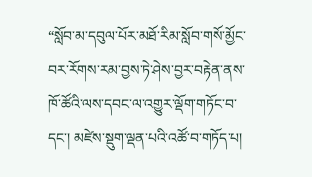“སློབ་མ་དབུལ་པོར་མཐོ་རིམ་སློབ་གསོ་མྱོང་བར་རོགས་རམ་བྱས་ཏེ་ཤེས་བྱར་བརྟེན་ནས་ཁོ་ཚོའི་ལས་དབང་ལ་འགྱུར་ལྡོག་གཏོང་བ་དང་། མཛེས་སྡུག་ལྡན་པའི་འཚོ་བ་གཏོད་པ།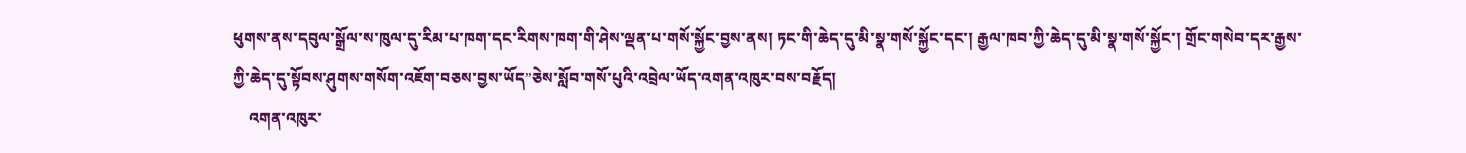ཕུགས་ནས་དབུལ་སྒྲོལ་ས་ཁུལ་དུ་རིམ་པ་ཁག་དང་རིགས་ཁག་གི་ཤེས་ལྡན་པ་གསོ་སྐྱོང་བྱས་ནས། ཏང་གི་ཆེད་དུ་མི་སྣ་གསོ་སྐྱོང་དང་། རྒྱལ་ཁབ་ཀྱི་ཆེད་དུ་མི་སྣ་གསོ་སྐྱོང་། གྲོང་གསེབ་དར་རྒྱས་ཀྱི་ཆེད་དུ་སྟོབས་ཤུགས་གསོག་འཇོག་བཅས་བྱས་ཡོད”ཅེས་སློབ་གསོ་པུའི་འབྲེལ་ཡོད་འགན་འཁུར་བས་བརྗོད།
    འགན་འཁུར་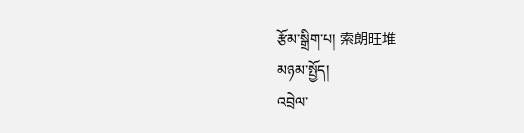རྩོམ་སྒྲིག་པ། 索朗旺堆
མཉམ་སྤྱོད།
འབྲེལ་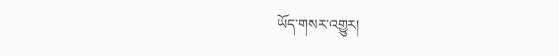ཡོད་གསར་འགྱུར།